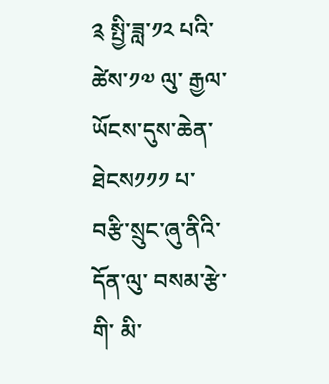༉ སྤྱི་ཟླ་༡༢ པའི་ཚེས་༡༧ ལུ་ རྒྱལ་ཡོངས་དུས་ཆེན་ཐེངས༡༡༡ པ་ བརྩི་སྲུང་ཞུ་ནིའི་དོན་ལུ་ བསམ་རྩེ་གི་ མི་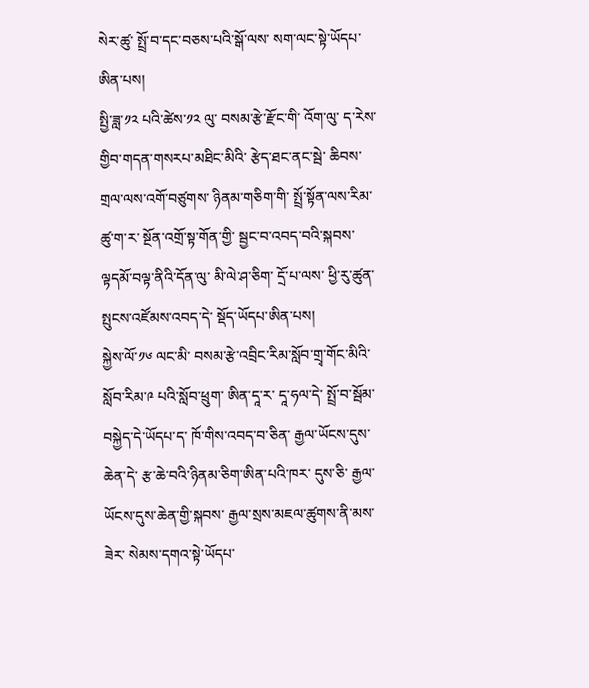སེར་ཚུ་ སྤྲོ་བ་དང་བཅས་པའི་སྒོ་ལས་ སག་ལང་སྟེ་ཡོདཔ་ཨིན་པས།
སྤྱི་ཟླ་༡༢ པའི་ཚེས་༡༢ ལུ་ བསམ་རྩེ་རྫོང་གི་ འོག་ལུ་ ད་རེས་ གྱིབ་གདན་གསརཔ་མཐིང་མིའི་ རྩེད་ཐང་ནང་སྦེ་ ཆིབས་གྲལ་ལས་འགོ་བཙུགས་ ཉིནམ་གཅིག་གི་ སྤྲོ་སྟོན་ལས་རིམ་ཚུ་ག་ར་ སྔོན་འགྲོ་སྟ་གོན་གྱི་ སྦྱང་བ་འབད་བའི་སྐབས་ ལྟདམོ་བལྟ་ནིའི་དོན་ལུ་ མི་ལེ་ཤ་ཅིག་ དྲོ་པ་ལས་ ཕྱི་རུ་ཚུན་ སྤུངས་འཛོམས་འབད་དེ་ སྡོད་ཡོདཔ་ཨིན་པས།
སྐྱེས་ལོ་༡༦ ལང་མི་ བསམ་རྩེ་འབྲིང་རིམ་སློབ་གྲྭ་གོང་མིའི་ སློབ་རིམ་༩ པའི་སློབ་ཕྲུག་ ཨིན་དཱ་ར་ དཱ་ཧལ་དེ་ སྤྲོ་བ་སྦོམ་བསྐྱེད་དེ་ཡོདཔ་ད་ ཁོ་གིས་འབད་བ་ཅིན་ རྒྱལ་ཡོངས་དུས་ཆེན་དེ་ རྩ་ཆེ་བའི་ཉིནམ་ཅིག་ཨིན་པའི་ཁར་ དུས་ཅི་ རྒྱལ་ཡོངས་དུས་ཆེན་གྱི་སྐབས་ རྒྱལ་སྲས་མཇལ་ཚུགས་ནི་མས་ཟེར་ སེམས་དགའ་སྟེ་ཡོདཔ་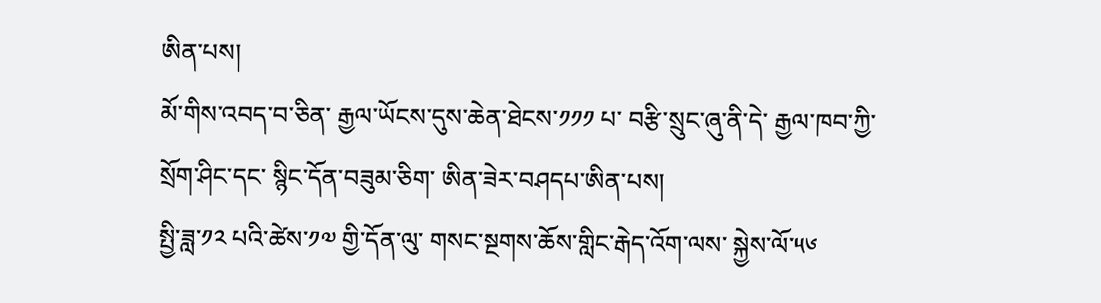ཨིན་པས།
མོ་གིས་འབད་བ་ཅིན་ རྒྱལ་ཡོངས་དུས་ཆེན་ཐེངས་༡༡༡ པ་ བརྩི་སྲུང་ཞུ་ནི་དེ་ རྒྱལ་ཁབ་ཀྱི་ སྲོག་ཤིང་དང་ སྙིང་དོན་བཟུམ་ཅིག་ ཨིན་ཟེར་བཤདཔ་ཨིན་པས།
སྤྱི་ཟླ་༡༢ པའི་ཚེས་༡༧ གྱི་དོན་ལུ་ གསང་སྔགས་ཆོས་གླིང་རྒེད་འོག་ལས་ སྐྱེས་ལོ་༥༦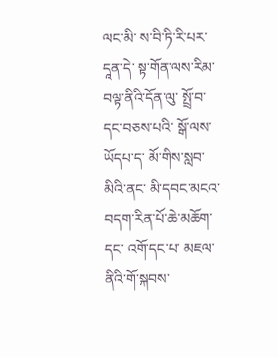ལང་མི་ ས་བི་ཏི་རི་པར་དཱན་དེ་ སྟ་གོན་ལས་རིམ་ བལྟ་ནིའི་དོན་ལུ་ སྤྲོ་བ་དང་བཅས་པའི་ སྒོ་ལས་ཡོདཔ་ད་ མོ་གིས་སླབ་མིའི་ནང་ མི་དབང་མངའ་བདག་རིན་པོ་ཆེ་མཆོག་དང་ འགོ་དང་པ་ མཇལ་ནིའི་གོ་སྐབས་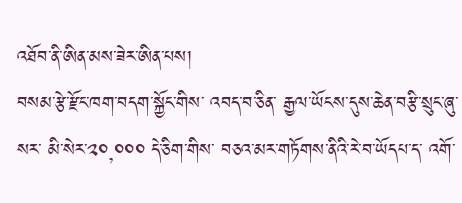འཐོབ་ནི་ཨིན་མས་ཟེར་ཨིན་པས།
བསམ་རྩེ་རྫོང་ཁག་བདག་སྐྱོང་གིས་ འབད་བ་ཅིན་ རྒྱལ་ཡོངས་དུས་ཆེན་བརྩི་སྲུང་ཞུ་སར་ མི་སེར་༢༠,༠༠༠ དེ་ཅིག་གིས་ བཅའ་མར་གཏོགས་ནིའི་རེ་བ་ཡོདཔ་ད་ འགོ་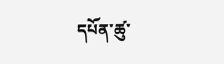དཔོན་ཚུ་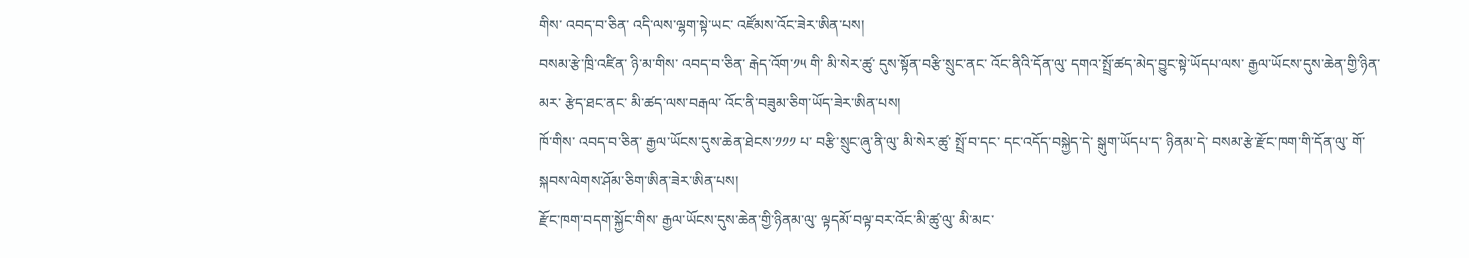གིས་ འབད་བ་ཅིན་ འདི་ལས་ལྷག་སྟེ་ཡང་ འཛོམས་འོང་ཟེར་ཨིན་པས།
བསམ་རྩེ་ཁྲི་འཛིན་ ཉི་མ་གིས་ འབད་བ་ཅིན་ རྒེད་འོག་༡༥ གི་ མི་སེར་ཚུ་ དུས་སྟོན་བརྩི་སྲུང་ནང་ འོང་ནིའི་དོན་ལུ་ དགའ་སྤྲོ་ཚད་མེད་བྱུང་སྟེ་ཡོདཔ་ལས་ རྒྱལ་ཡོངས་དུས་ཆེན་གྱི་ཉིན་མར་ རྩེད་ཐང་ནང་ མི་ཚད་ལས་བརྒལ་ འོང་ནི་བཟུམ་ཅིག་ཡོད་ཟེར་ཨིན་པས།
ཁོ་གིས་ འབད་བ་ཅིན་ རྒྱལ་ཡོངས་དུས་ཆེན་ཐེངས་༡༡༡ པ་ བརྩི་སྲུང་ཞུ་ནི་ལུ་ མི་སེར་ཚུ་ སྤྲོ་བ་དང་ དང་འདོད་བསྐྱེད་དེ་ སྒུག་ཡོདཔ་ད་ ཉིནམ་དེ་ བསམ་རྩེ་རྫོང་ཁག་གི་དོན་ལུ་ གོ་སྐབས་ལེགས་ཤོམ་ཅིག་ཨིན་ཟེར་ཨིན་པས།
རྫོང་ཁག་བདག་སྐྱོང་གིས་ རྒྱལ་ཡོངས་དུས་ཆེན་གྱི་ཉིནམ་ལུ་ ལྟདམོ་བལྟ་བར་འོང་མི་ཚུ་ལུ་ མི་མང་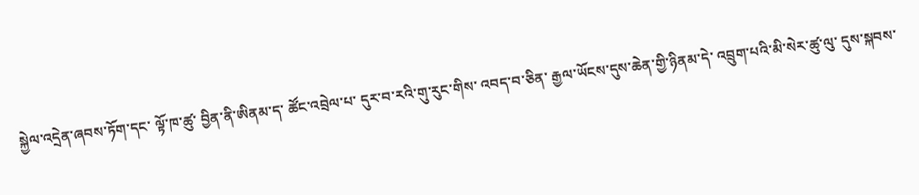སྐྱེལ་འདྲེན་ཞབས་ཏོག་དང་ ལྟོ་ཁ་ཚུ་ བྱིན་ནི་ཨིནམ་ད་ ཚོང་འབྲེལ་པ་ དུར་བ་རའི་གུ་རུང་གིས་ འབད་བ་ཅིན་ རྒྱལ་ཡོངས་དུས་ཆེན་གྱི་ཉིནམ་དེ་ འབྲུག་པའི་མི་སེར་ཚུ་ལུ་ དུས་སྐབས་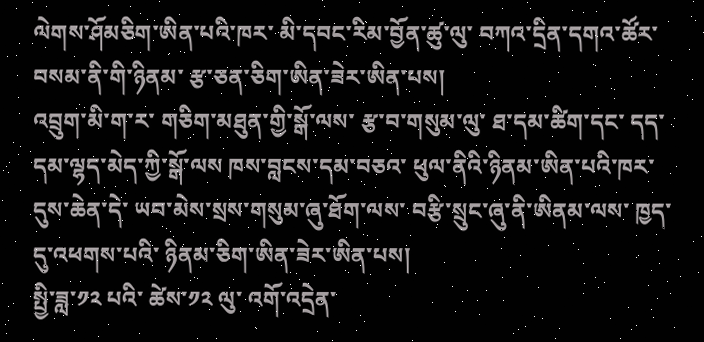ལེགས་ཤོམཅིག་ཨིན་པའི་ཁར་ མི་དབང་རིམ་བྱོན་ཚུ་ལུ་ བཀའ་དྲིན་དགའ་ཚོར་ བསམ་ནི་གི་ཉིནམ་ རྩ་ཅན་ཅིག་ཨིན་ཟེར་ཨིན་པས།
འབྲུག་མི་ག་ར་ གཅིག་མཐུན་གྱི་སྒོ་ལས་ རྩ་བ་གསུམ་ལུ་ ཐ་དམ་ཚིག་དང་ དད་དམ་ལྷད་མེད་ཀྱི་སྒོ་ལས ཁས་བླངས་དམ་བཅའ་ ཕུལ་ནིའི་ཉིནམ་ཨིན་པའི་ཁར་ དུས་ཆེན་དེ་ ཡབ་མེས་སྲས་གསུམ་ཞུ་ཐོག་ལས་ བརྩི་སྲུང་ཞུ་ནི་ཨིནམ་ལས་ ཁྱད་དུ་འཕགས་པའི་ ཉིནམ་ཅིག་ཨིན་ཟེར་ཨིན་པས།
སྤྱི་ཟླ་༡༢ པའི་ ཚེས་༡༢ ལུ་ འགོ་འདྲེན་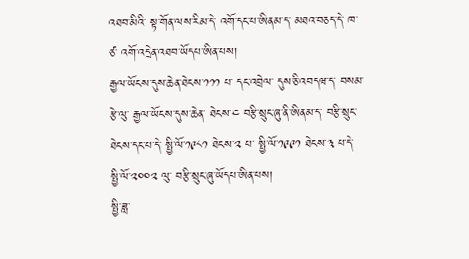འཐབ་མིའི་ སྟ་གོན་ལས་རིམ་དེ་ འགོ་དང་པ་ཨིནམ་ད་ མཐའ་བཅད་དེ་ ཁ་ཙ་ འགོ་འདྲེན་འཐབ་ཡོདཔ་ཨིན་པས།
རྒྱལ་ཡོངས་དུས་ཆེན་ཐེངས་༡༡༡ པ་ དང་འབྲེལ་ དུས་ཅི་འབདཝ་ད་ བསམ་རྩེ་ལུ་ རྒྱལ་ཡོངས་དུས་ཆེན་ ཐེངས་༤ བརྩི་སྲུང་ཞུ་ནི་ཨིནམ་ད་ བརྩི་སྲུང་ཐེངས་དང་པ་དེ་ སྤྱི་ལོ་༡༩༨༡ ཐེངས་༢ པ་ སྤྱི་ལོ་༡༩༩༡ ཐེངས་༣ པ་དེ་ སྤྱི་ལོ་༢༠༠༢ ལུ་ བརྩི་སྲུང་ཞུ་ཡོདཔ་ཨིན་པས།
སྤྱི་ཟླ་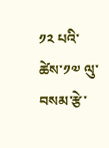༡༢ པའི་ཚེས་༡༧ ལུ་ བསམ་རྩེ་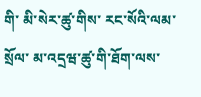གི་ མི་སེར་ཚུ་གིས་ རང་སོའི་ལམ་སྲོལ་ མ་འདྲཝ་ཚུ་གི་ཐོག་ལས་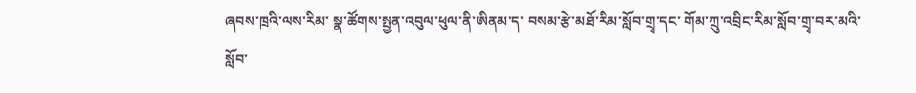ཞབས་ཁྲའི་ལས་རིམ་ སྣ་ཚོགས་སྤྱན་འབུལ་ཕུལ་ནི་ཨིནམ་ད་ བསམ་རྩེ་མཐོ་རིམ་སློབ་གྲྭ་དང་ གོམ་ཀྲུ་འབྲིང་རིམ་སློབ་གྲྭ་བར་མའི་ སློབ་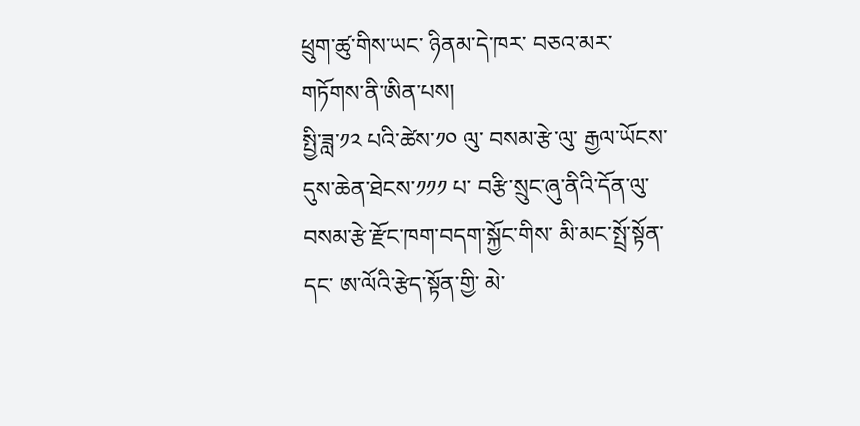ཕྲུག་ཚུ་གིས་ཡང་ ཉིནམ་དེ་ཁར་ བཅའ་མར་གཏོགས་ནི་ཨིན་པས།
སྤྱི་ཟླ་༡༢ པའི་ཚེས་༡༠ ལུ་ བསམ་རྩེ་ལུ་ རྒྱལ་ཡོངས་དུས་ཆེན་ཐེངས་༡༡༡ པ་ བརྩི་སྲུང་ཞུ་ནིའི་དོན་ལུ་ བསམ་རྩེ་རྫོང་ཁག་བདག་སྐྱོང་གིས་ མི་མང་སྤྲོ་སྟོན་དང་ ཨ་ལོའི་རྩེད་སྟོན་གྱི་ མེ་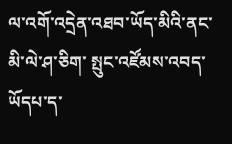ལ་འགོ་འདྲེན་འཐབ་ཡོད་མིའི་ནང་ མི་ལེ་ཤ་ཅིག་ སྤུང་འཛོམས་འབད་ཡོདཔ་ད་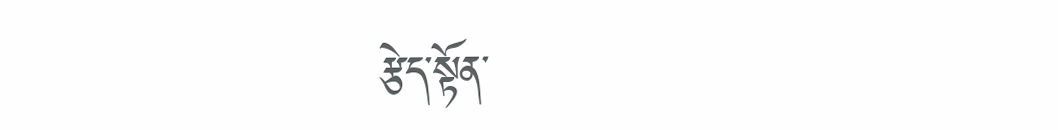རྩེད་སྟོན་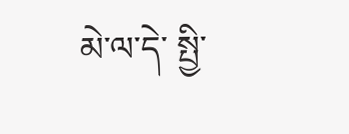མེ་ལ་དེ་ སྤྱི་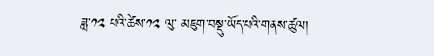ཟླ་༡༢ པའི་ཚེས་༡༢ ལུ་ མཇུག་བསྡུ་ཡོད་པའི་གནས་ཚུལ།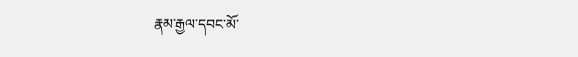རྣམ་རྒྱལ་དབང་མོ་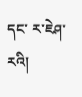དང་ ར་ཇེཤ་རའི།